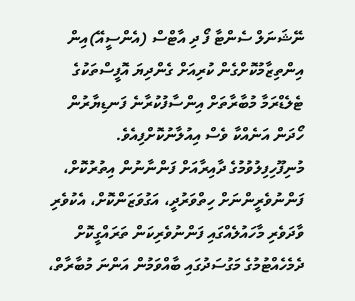ނޭޝަނަލް ސެންޓާ ފޯ ދި އާޓްސް (އެންސީއޭ)އިން އިންތިޒާމުކޮށްގެން ކުރިއަށް ގެންދިޔަ އޮފީސްތަކުގެ ޓެލެޑްރަމާ މުބާރާތަށް އިންސާފުކުރާނެ ފަނޑިޔާރުން ހޯދަން އަނެއްކާ ވެސް އިއުލާނުކޮށްފިއެވެ.
މުނިފޫހިފިލުވުމުގެ ދާއިރާއަށް ފަންނާނުން އިތުރުކޮށް، ފަންނުވެރީންނަށް ހިތްވަރުދީ، އަގުވަޒަންކޮށް، އެކުވެރި ވާދަވެރި މާހައުލެއްގައި ފަންނުވެރިކަން ތަރައްގީކޮށް ދެމެހެއްޓުމުގެ މަގުސަދުގައި ބާއްވަމުން އަންނަ މުބާރާތް،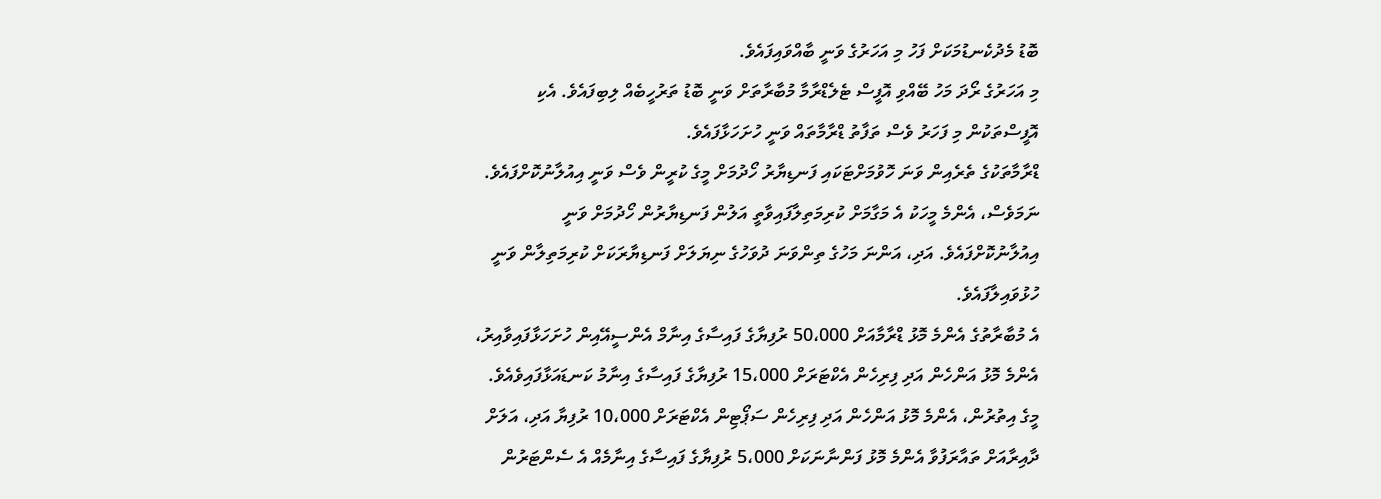ބޮޑު މެދުކެނޑުމަކަށް ފަހު މި އަހަރުގެ ވަނީ ބާއްވައިފައެވެ.
މި އަހަރުގެ ރޯދަ މަހު ބޭއްވި އޮފީސް ޓެލެޑްރާމާ މުބާރާތަށް ވަނީ ބޮޑު ތަރުހީބެއް ލިބިފައެވެ. އެކި އޮފީސްތަކުން މި ފަހަރު ވެސް ތަފާތު ޑްރާމާތައް ވަނީ ހުށަހަޅާފައެވެ.
ޑްރާމާތަކުގެ ތެރެއިން ވަނަ ހޮވުމަށްޓަކައި ފަނޑިޔާރު ހޯދުމަށް މީގެ ކުރީން ވެސް ވަނީ އިއުލާނުކޮށްފައެވެ. ނަމަވެސް، އެންމެ މީހަކު އެ މަގާމަށް ކުރިމަތިލާފައިވާތީ އަލުން ފަނޑިޔާރުން ހޯދުމަށް ވަނީ އިއުލާނުކޮށްފައެވެ. އަދި، އަންނަ މަހުގެ ތިންވަނަ ދުވަހުގެ ނިޔަލަށް ފަނޑިޔާރަކަށް ކުރިމަތިލާން ވަނީ ހުޅުވައިލާފައެވެ.
އެ މުބާރާތުގެ އެންމެ މޮޅު ޑްރާމާއަށް 50،000 ރުފިޔާގެ ފައިސާގެ އިނާމް އެންސީއޭއިން ހުށަހަޅާފައިވާއިރު، އެންމެ މޮޅު އަންހެން އަދި ފިރިހެން އެކްޓަރަށް 15،000 ރުފިޔާގެ ފައިސާގެ އިނާމު ކަނޑައަޅާފައިވެއެވެ.
މީގެ އިތުރުން، އެންމެ މޮޅު އަންހެން އަދި ފިރިހެން ސަޕޯޓިން އެކްޓަރަށް 10،000 ރުފިޔާ އަދި، އަލަށް ދާއިރާއަށް ތައާރަފުވާ އެންމެ މޮޅު ފަންނާނަކަށް 5،000 ރުފިޔާގެ ފައިސާގެ އިނާމެއް އެ ސެންޓަރުން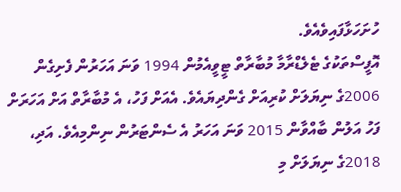ހުށަހަޅާފައިވެއެވެ.
އޮފީސްތަކުގެ ޓެލެޑްރާމާ މުބާރާތް ޓީވީއެމުން 1994 ވަނަ އަހަރުން ފެށިގެން 2006ގެ ނިޔަލަށް ކުރިއަށް ގެންދިޔައެވެ. އެއަށް ފަހު، އެ މުބާރާތް އަށް އަހަރަށް ފަހު އަލުން ބާއްވާން 2015 ވަނަ އަހަރު އެ ސެންޓަރުން ނިންމިއެވެ. އަދި، 2018ގެ ނިޔަލަށް މި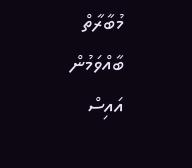މުބާރާތް ބާއްވަމުން އައިސް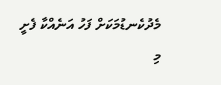މެދުކެނޑުމަކަށް ފަހު އަނެއްކާ ފެށީ މި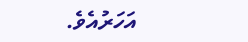އަހަރުއެވެ.